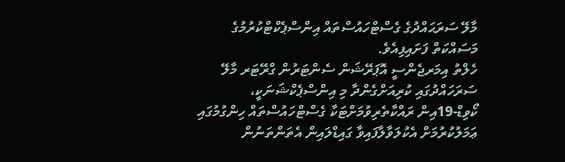މާލޭ ސަރަޙައްދުގެ ގެސްޓްހައުސްތައް އިންސްޕެކްޓްކުރުމުގެ މަސައްކަތް ފަށައިފިއެވެ.
ހެލްތު އިމަރޖެންސީ އޮޕަރޭޝަން ސެންޓަރުން ގްރޭޓަރ މާލޭ ސަރަހައްދުގައި ކުރިއަށްގެންދާ މި އިންސްޕެކްޝަނަކީ، ކޯވިޑް-19އިން ރައްކާތެރިވުމަށްޓަކާ ގެސްޓްހައުސްތައް ހިންގުމުގައި ޢަމަލުކުރުމަށް އެކުލަވާލާފައިވާ ގައިޑްލައިން އެތަންތަނުން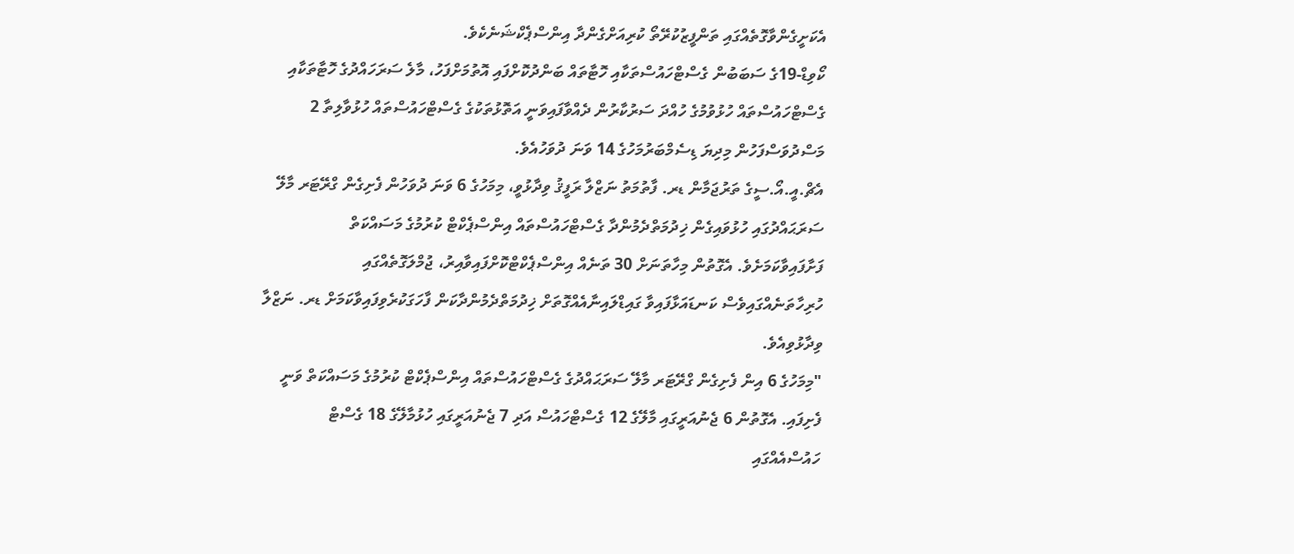އެކަށީގެންވާގޮތެއްގައި ތަންފީޒުކުރޭތޯ ކުރިއަށްގެންދާ އިންސްޕެކްޝަނެކެވެ.
ކޯވިޑް-19ގެ ސަބަބުން ގެސްޓްހައުސްތަކާއި ހޮޓާތައް ބަންދުކޮށްފައި އޮތުމަށްފަހު، މާލެ ސަރަހައްދުގެ ހޮޓާތަކާއި ގެސްޓްހައުސްތައް ހުޅުވުމުގެ ހުއްދަ ސަރުކާރުން ދެއްވާފައިވަނީ އަތޮޅުތަކުގެ ގެސްޓްހައުސްތައް ހުޅުވާލިތާ 2 މަސްދުވަސްފަހުން މިދިޔަ ޑިސެމްބަރުމަހުގެ 14 ވަނަ ދުވަހުއެވެ.
އެޗް.އީ.އޯ.ސީގެ ތަރުޖަމާން ޑރ. ފާތުމަތު ނަޒްލާ ރަފީޤު ވިދާޅުވީ، މިމަހުގެ 6 ވަނަ ދުވަހުން ފެށިގެން ގްރޭޓަރ މާލޭ ސަރަޙައްދުގައި ހުޅުވައިގެން ޚިދުމަތްދެމުންދާ ގެސްޓްހައުސްތައް އިންސްޕެކްޓް ކުރުމުގެ މަސައްކަތް ފަށާފައިވާކަމަށެވެ. އެގޮތުން މިހާތަނަށް 30 ތަނެއް އިންސްޕެކްޓްކޮށްފައިވާއިރު، ޖުމްލަގޮތެއްގައި ހުރިހާތަނެއްގައިވެސް ކަނޑައަޅާފައިވާ ގައިޑްލައިނާއެއްގޮތަށް ޚިދުމަތްދެމުންދާކަން ފާހަގަކުރެވިފައިވާކަމަށް ޑރ. ނަޒްލާ ވިދާޅުވިއެވެ.
"މިމަހުގެ 6 އިން ފެށިގެން ގްރޭޓަރ މާލޭ ސަރަޙައްދުގެ ގެސްޓްހައުސްތައް އިންސްޕެކްޓް ކުރުމުގެ މަސައްކަތް ވަނީ ފެށިފައި. އެގޮތުން 6 ޖެނުއަރީގައި މާލޭގެ 12 ގެސްޓްހައުސް އަދި 7 ޖެނުއަރީގައި ހުޅުމާލޭގެ 18 ގެސްޓް ހައުސްއެއްގައި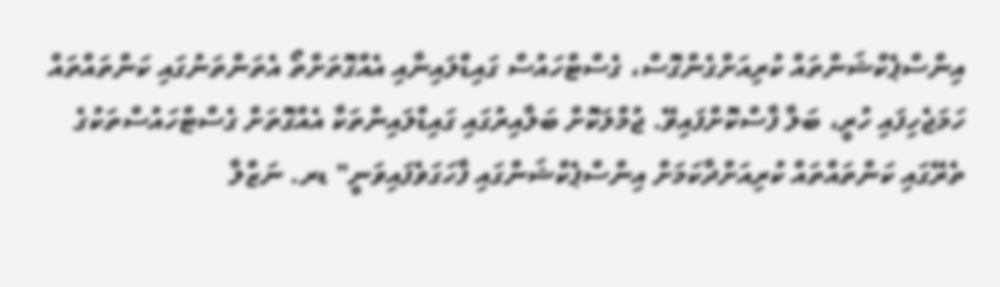އިންސްޕެކްޝަންތައް ކުރިއަށްގެންގޮސް، ގެސްޓްހައުސް ގައިޑްލައިނާއި އެއްގޮތަށްތޯ އެތަންތަނުގައި ކަންތައްތައް ހަމަޖެހިފައި ހުރީ، ބަލާ ފާސްކޮށްފައިވޭ. ޖުމްލަކޮށް ބަލާއިރުގައި ގައިޑްލައިންތަކާ އެއްގޮތަށް ގެސްޓްހައުސްތަކުގެ ތެރޭގައި ކަންތައްތައް ކުރިއަށްދާކަމަށް އިންސްޕެކްޝަންގައި ފާހަގަވެފައިވަނީ" ޑރ. ނަޒްލާ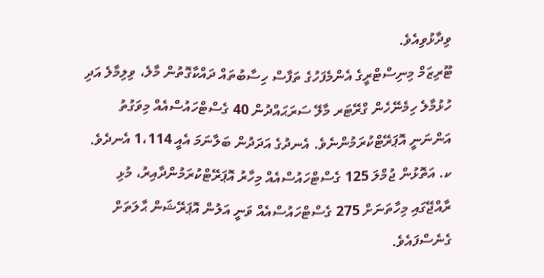ވިދާޅުވިއެވެ.
ޓޫރިޒަމް މިނިސްޓްރީގެ އެންމެފަހުގެ ތަފާސް ހިސާބުތައް ދައްކާގޮތުން މާލެ، ވިލިމާލެ އަދި ހުޅުމާލެ ހިމެނޭހެން ގްރޭޓަރ މާލޭ ސަރަޙައްދުން 40 ގެސްޓްހައުސްއެއް މިވަގުތު އަންނަނީ އޮޕަރޭޓްކުރަމުންނެވެ. އެނދުގެ އަދަދުން ބަލާނަމަ އެއީ 1،114 އެނދެވެ. ކ. އަތޮޅުން ޖުމްލަ 125 ގެސްޓްހައުސްއެއް މިހާރު އޮޕަރޭޓްކުރަމުންދާއިރު، މުޅި ރާއްޖޭގައި މިހާތަނަށް 275 ގެސްޓްހައުސްއެއް ވަނީ އަލުން އޮޕަރޭޝަން ޙާލަތަށް ގެނެސްފައެވެ.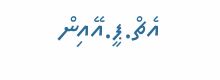އެޗް.ޕީ.އޭއިން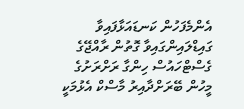އެންމެފަހުން ކަނޑައަޅާފައިވާ ގައިޑްލައިންގައިވާ ގޮތުން ރާއްޖޭގެ ގެސްޓްހައުސް ހިންގާ ރަށްރަށުގެ މީހުން ބޭރަށްދާއިރު މާސްކް އެޅުމަކީ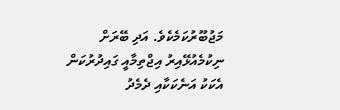މަޖުބޫރުކަމެކެވެ. އަދި ބޭރަށް ނިކުމެއުޅޭއިރު އިޖްތިމާއީ ގައިދުރުކަން އެކަކު އަނެކަކާއި ދެމެދު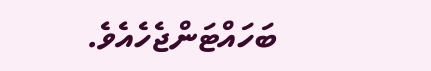ބަހައްޓަންޖެހެއެވެ.